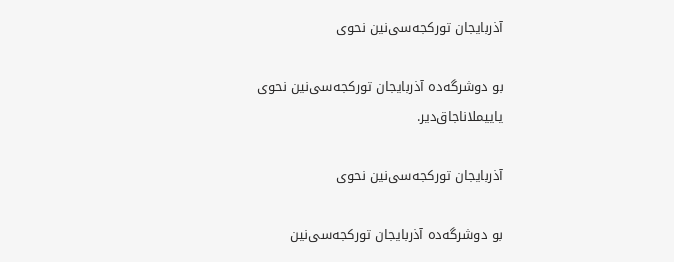آذربایجان تورکجه‌سی‌نین نحوی

بو دوشرگه‌ده آذربایجان تورکجه‌سی‌نین نحوی یاییملاناجاق‌دیر.

آذربایجان تورکجه‌سی‌نین نحوی

بو دوشرگه‌ده آذربایجان تورکجه‌سی‌نین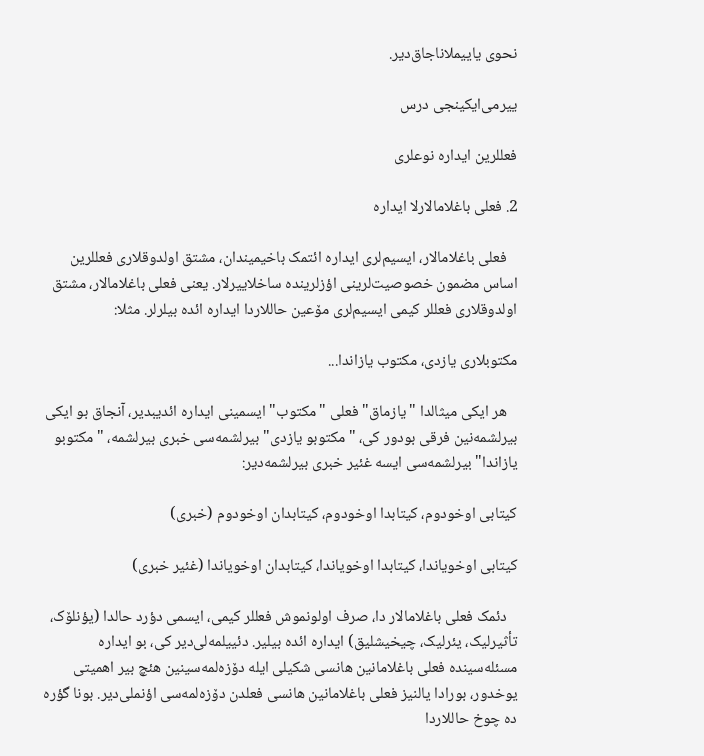نحوی یاییملاناجاق‌دیر.

ییرمی‌ایکینجی درس

فعللرین ایداره نوعلری

2. فعلی باغلامالارلا ایداره

   فعلی باغلامالار، ایسیم‌لری ایداره ائتمک باخیمیندان، مشتق اولدوقلارى فعللرین اساس مضمون خصوصیت‌لرینى اؤزلرینده ساخلاییرلار. یعنى فعلى باغلامالار، مشتق اولدوقلارى فعللر کیمى ایسیم‌لرى مۆعین حاللاردا ایداره ائده بیلرلر. مثلا:

مکتوبلارى یازدى، مکتوب یازاندا...

   هر ایکى میثالدا "یازماق" فعلى "مکتوب" ایسمینى ایداره ائدیبدیر، آنجاق بو ایکى بیرلشمه‌نین فرقى بودور کى، "مکتوبو یازدى" بیرلشمه‌سى خبرى بیرلشمه، "مکتوبو یازاندا" بیرلشمه‌سى ایسه غئیر خبرى بیرلشمه‌دیر:

کیتابى اوخودوم، کیتابدا اوخودوم، کیتابدان اوخودوم (خبرى)

کیتابى اوخویاندا، کیتابدا اوخویاندا، کیتابدان اوخویاندا (غئیر خبرى)

   دئمک فعلى باغلامالار دا، صرف اولونموش فعللر کیمى، ایسمى دؤرد حالدا (یؤنلۆک، تأثیرلیک، یئرلیک، چیخیشلیق) ایداره ائده بیلیر. دئییلمه‌لی‌دیر کى، بو ایداره مسئله‌سینده فعلى باغلامانین هانسى شکیلى ایله دۆزه‌لمه‌سینین هئچ بیر اهمیتى یوخدور، بورادا یالنیز فعلى باغلامانین هانسى فعلدن دۆزه‌لمه‌سى اؤنملی‌دیر. بونا گؤره ده چوخ حاللاردا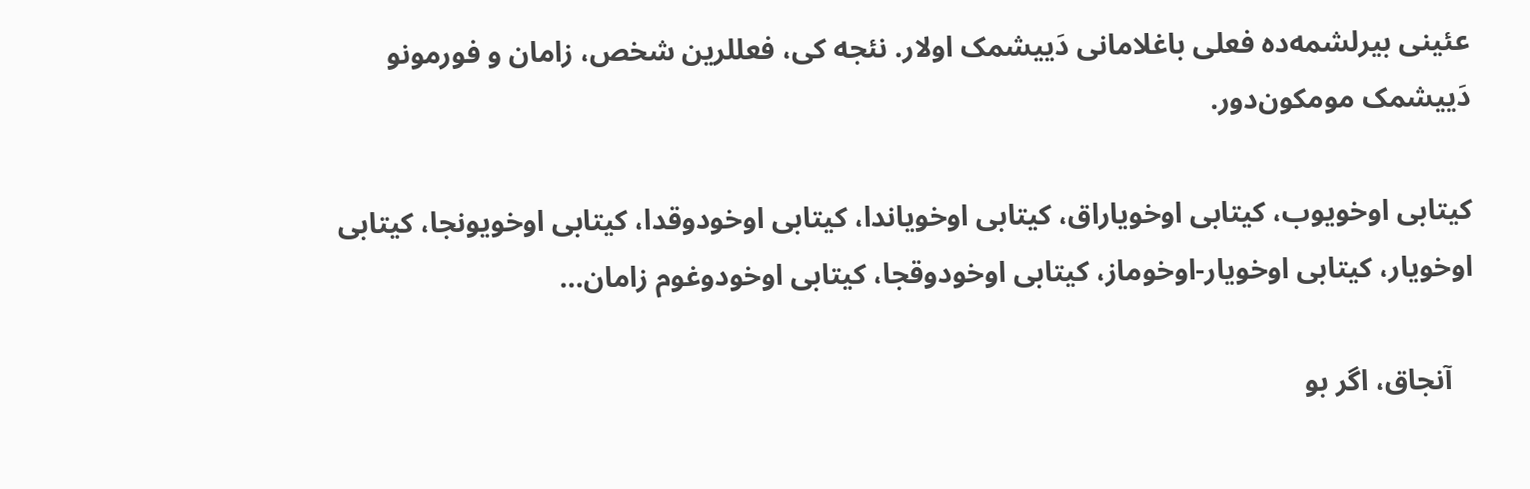عئینى بیرلشمه‌ده فعلى باغلامانى دَییشمک اولار. نئجه کى، فعللرین شخص، زامان و فورمونو دَییشمک مومکون‌دور.

کیتابى اوخویوب، کیتابى اوخویاراق، کیتابى اوخویاندا، کیتابى اوخودوقدا، کیتابى اوخویونجا، کیتابى اوخویار، کیتابى اوخویار-اوخوماز، کیتابى اوخودوقجا، کیتابى اوخودوغوم زامان...

   آنجاق، اگر بو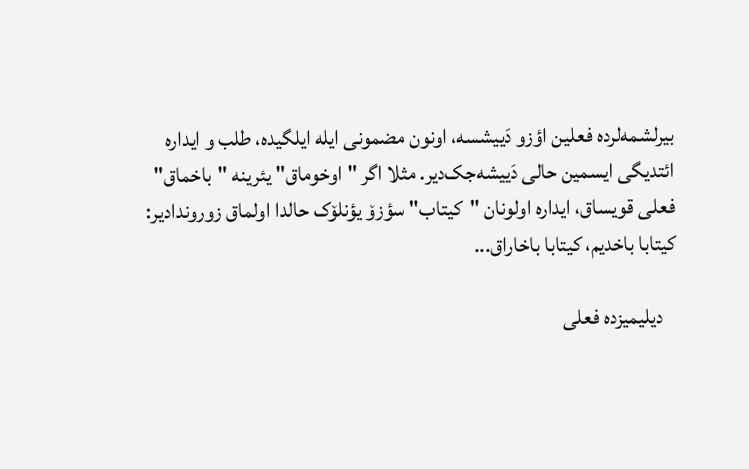بیرلشمه‌لرده فعلین اؤزو دَییشسه، اونون مضمونى ایله ایلگیده، طلب و ایداره ائتدیگى ایسمین حالى دَییشه‌جک‌دیر. مثلا اگر "اوخوماق" یئرینه "باخماق" فعلى قویساق، ایداره اولونان "کیتاب" سؤزۆ یؤنلۆک حالدا اولماق زوروندادیر: کیتابا باخدیم، کیتابا باخاراق...

   دیلیمیزده فعلى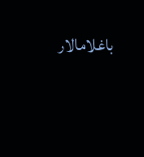باغلامالار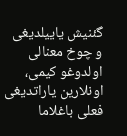گئنیش یاییلدیغى و چوخ معنالى اولدوغو کیمى، اونلارین یاراتدیغى فعلى باغلاما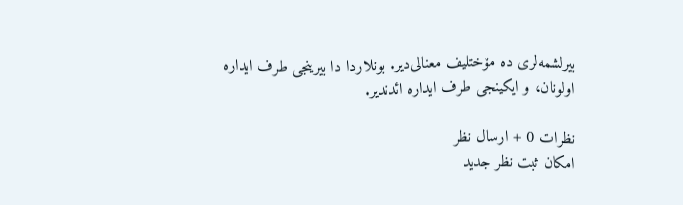بیرلشمه‌لرى ده مۆختلیف معنالی‌دیر. بونلاردا دا بیرینجى طرف ایداره اولونان، و ایکینجى طرف ایداره ائدندیر.

نظرات 0 + ارسال نظر
امکان ثبت نظر جدید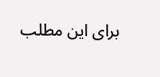برای این مطلب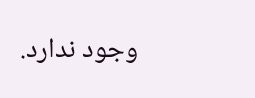وجود ندارد.